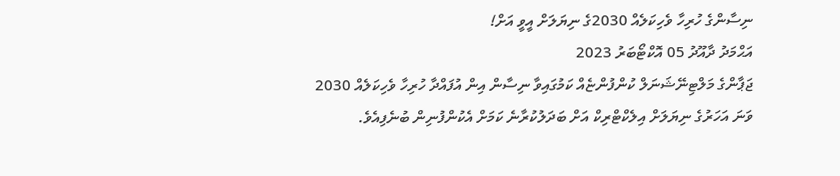ނިސާންގެ ހުރިހާ ވެހިކަލެއް 2030ގެ ނިޔަލަށް އީވީ އަށް!
އަޙްމަދު ދާއޫދު 05 އޮކްޓޯބަރު 2023
ޖަޕާންގެ މަލްޓިނޭޝަނަލް ކުންފުންޏެއް ކަމުގައިވާ ނިސާން އިން އުފައްދާ ހުރިހާ ވެހިކަލެއް 2030 ވަނަ އަހަރުގެ ނިޔަލަށް އިލެކްޓްރިކް އަށް ބަދަލުކުރާނެ ކަމަށް އެކުންފުނިން ބުނެފިއެވެ.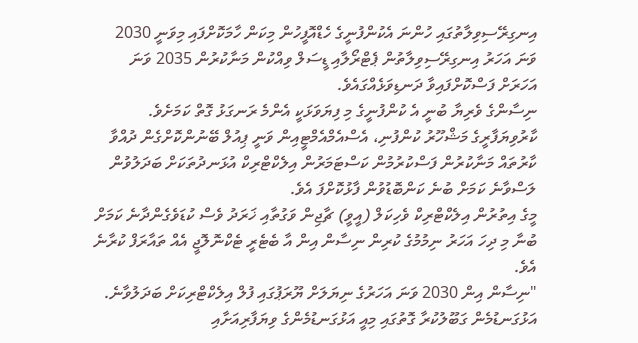އިނގިރޭސިވިލާތުގައި ހުންނަ އެކުންފުނީގެ ހެޑްއޮފީހުން މިކަން ހާމަކޮށްފައި މިވަނީ 2030 ވަނަ އަހަރު އިނގިރޭސިވިލާތުން ޕެޓްރޯލާއި ޑީސަލް ވިއްކުން މަނާކުރުން 2035 ވަނަ އަހަރަށް ފަސްކޮށްފައިވާ ދަނޑިވަޅެއްގައެވެ.
ނިސާންގެ ވެރިޔާ ބުނީ އެ ކުންފުނީގެ މި ފިޔަވަޅަކީ އެންމެ ރަނގަޅު ގޮތް ކަމަށެވެ.
ކާރުވިޔަފާރީގެ މަޝްހޫރު ކުންފުނި، އެސްއެމްއެމްޓީއިން ވަނީ ޕިއުލް ބޭނުންކޮށްގެން ދުއްވާ ކާރުތައް މަނާކުރުން ފަސްކުރުމުން ކަސްޓަމަރުން އިލެކްޓްރިކް އުޅަނދުތަކަށް ބަދަލުވުން ލަސްވާނެ ކަމަށް ބުނެ ކަންބޮޑުވުން ފާޅުކޮށްފަ އެވެ.
މީގެ އިތުރުން އިލެކްޓްރިކް ވެހިކަލް (އީވީ) ޗާޖިން ވަގުތާއި ޚަރަދު ވެސް ކުޑަވެގެންދާނެ ކަމަށް ބުނާ މި ދިހަ އަހަރު ނިމުމުގެ ކުރިން ނިސާން އިން އާ ބެޓެރީ ޓެކްނޮލޮޖީ އެއް ތައާރަފް ކުރާނެ އެވެ.
"ނިސާން އިން 2030 ވަނަ އަހަރުގެ ނިޔަލަށް ޔޫރަޕުގައި ފުލް އިލެކްޓްރިކަށް ބަދަލުވާނެ. އަޅުގަނޑުމެން ގަބޫލުކުރާ ގޮތުގައި މިއީ އަޅުގަނޑުމެންގެ ވިޔަފާރިއަށާއި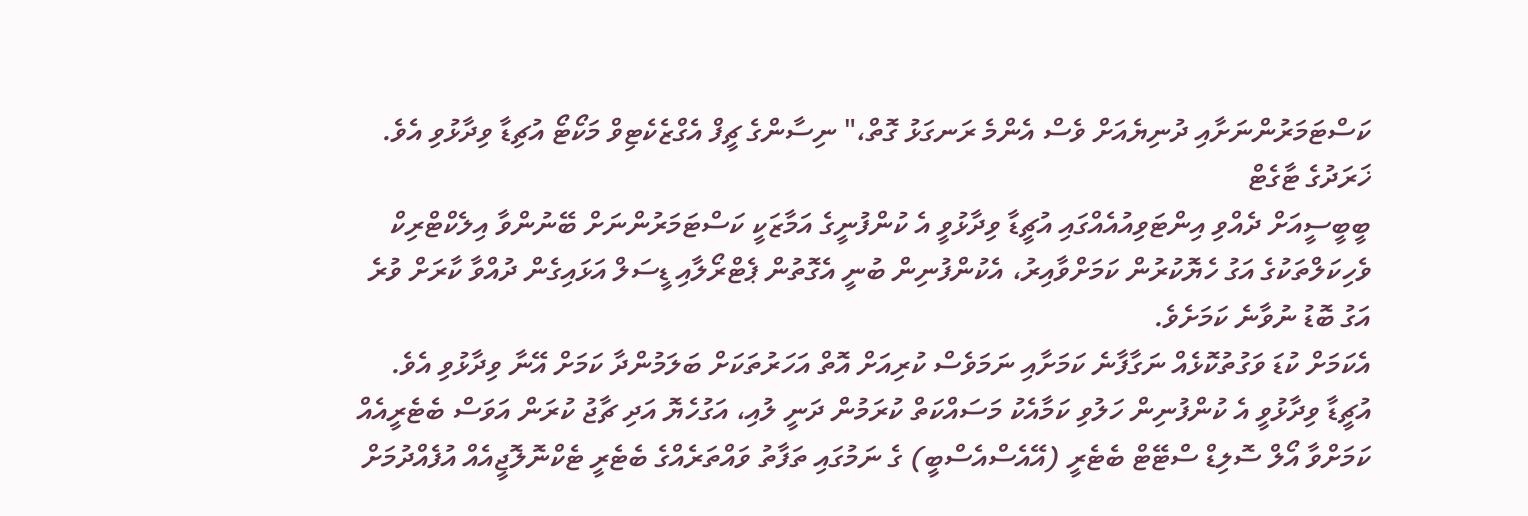ކަސްޓަމަރުންނަށާއި ދުނިޔެއަށް ވެސް އެންމެ ރަނގަޅު ގޮތް،" ނިސާންގެ ޗީފް އެގްޒެކެޓިވް މަކޯޓޯ އުޗިޑާ ވިދާޅުވި އެވެ.
ޚަރަދުގެ ޓާގެޓް
ބީބީސީއަށް ދެއްވި އިންޓަވިއުއެއްގައި އުޗީޑާ ވިދާޅުވީ އެ ކުންފުނީގެ އަމާޒަކީ ކަސްޓަމަރުންނަށް ބޭނުންވާ އިލެކްޓްރިކް ވެހިކަލްތަކުގެ އަގު ހެޔޮކުރުން ކަމަށްވާއިރު، އެކުންފުނިން ބުނީ އެގޮތުން ޕެޓްރޯލާއި ޑީސަލް އަޅައިގެން ދުއްވާ ކާރަށް ވުރެ އަގު ބޮޑު ނުވާނެ ކަމަށެވެ.
އެކަމަށް ކުޑަ ވަގުތުކޮޅެއް ނަގާފާނެ ކަމަށާއި ނަމަވެސް ކުރިއަށް އޮތް އަހަރުތަކަށް ބަލަމުންދާ ކަމަށް އޭނާ ވިދާޅުވި އެވެ.
އުޗީޑާ ވިދާޅުވީ އެ ކުންފުނިން ހަލުވި ކަމާއެކު މަސައްކަތް ކުރަމުން ދަނީ ލުއި، އަގުހެޔޮ އަދި ޗާޖު ކުރަން އަވަސް ބެޓެރީއެއް ކަމަށްވާ އޯލް ސޮލިޑް ސްޓޭޓް ބެޓެރީ (އޭއެސްއެސްބީ) ގެ ނަމުގައި ތަފާތު ވައްތަރެއްގެ ބެޓެރީ ޓެކްނޮލޮޖީއެއް އުފެއްދުމަށް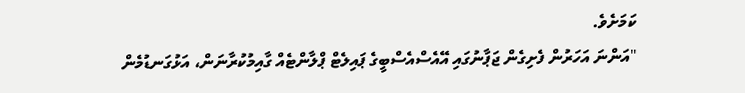ކަމަށެވެ.
"އަންނަ އަހަރުން ފެށިގެން ޖަޕާނުގައި އޭއެސްއެސްބީގެ ޕައިލެޓް ޕްލާންޓެއް ގާއިމުކުރާނަން، އަޅުގަނޑުމެން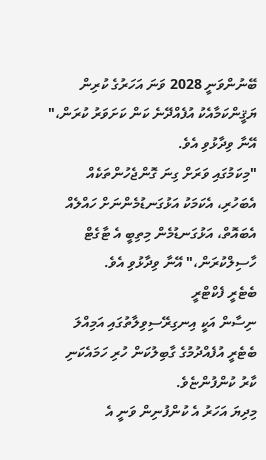ބޭނުންވަނީ 2028 ވަނަ އަހަރުގެ ކުރިން ޔަޤީންކަމާއެކު އުފެއްދޭނެ ކަން ކަށަވަރު ކުރަން،" އޭނާ ވިދާޅުވި އެވެ.
"މިކަމުގައި ވަރަށް ގިނަ ގޮންޖެހުންތަކެއް އެބަހުރި، އެކަމަކު އަޅުގަނޑުމެންނަށް ހައްލެއް އެބައޮތް، އަޅުގަނޑުމެން މިތިބީ އެ ޓާގެޓް ހާސިލްކުރަން،" އޭނާ ވިދާޅުވި އެވެ.
ބެޓެރީ ފެކްޓްރީ
ނިސާން އަކީ އިނގިރޭސިވިލާތުގައި އަމިއްލަ ބެޓެރީ އުފެއްދުމުގެ ގާބިލުކަން ހުރި ހަމައެކަނި ކާރު ކުންފުންޏެވެ.
މިދިޔަ އަހަރު އެ ކުންފުނިން ވަނީ އެ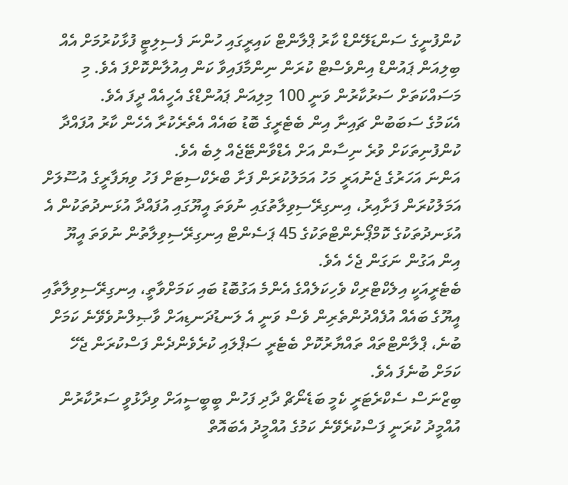ކުންފުނީގެ ސަންޑަލޭންޑް ކާރު ޕްލާންޓް ކައިރީގައި ހުންނަ ފެސިލިޓީ ފުޅާކުރުމަށް އެއް ބިލިއަން ޕައުންޑް އިންވެސްޓް ކުރަން ނިންމާފައިވާ ކަން އިއުލާންކޮށްފަ އެވެ. މި މަސައްކަތަށް ސަރުކާރުން ވަނީ 100 މިލިއަން ޕައުންޑްގެ އެހީއެއް ދީފަ އެވެ.
އެކަމުގެ ސަބަބުން ޗައިނާ އިން ބެޓެރީގެ ބޮޑު ބައެއް އެތެރެކުރާ އެހެން ކާރު އުފައްދާ ކުންފުނިތަކަށް ވުރެ ނިސާން އަށް އެޑްވާންޓޭޖެއް ލިބެ އެވެ.
އަންނަ އަހަރުގެ ޖެނުއަރީ މަހު އަމަލުކުރަން ފަށާ ބްރެކްސިޓަށް ފަހު ވިޔަފާރީގެ އުސޫލަށް އަމަލުކުރަން ފަށާއިރު، އިނގިރޭސިވިލާތުގައި ނުވަތަ އީޔޫގައި އުފައްދާ އުޅަނދުތަކުން އެ އުޅަނދުތަކުގެ ކޮމްޕޯނެންޓްތަކުގެ 45 ޕަސެންޓް އިނގިރޭސިވިލާތުން ނުވަތަ އީޔޫ އިން އަގުން ނަގަން ޖެހެ އެވެ.
ބެޓެރީއަކީ އިލެކްޓްރިކް ވެހިކަލެއްގެ އެންމެ އަގުބޮޑު ބައި ކަމަށްވާތީ، އިނގިރޭސިވިލާތާއި އީޔޫގެ ބައެއް އުފެއްދުންތެރިން ވެސް ވަނީ އެ ލަނޑުދަނޑިއަށް ވާޞިލްނުވެވޭނެ ކަމަށް ބުނެ، ޕްލާންޓްތައް ތައްޔާރުކޮށް ބެޓެރީ ސަޕްލައި ކުރެވެންދެން ފަސްކުރަން ޖެހޭ ކަމަށް ބުނެފަ އެވެ.
ބިޒްނަސް ސެކްރެޓަރީ ކެމީ ބަޑެނޯޗް ދާދި ފަހުން ބީބީސީއަށް ވިދާޅުވީ ސަރުކާރުން އުއްމީދު ކުރަނީ ފަސްކުރެވޭނެ ކަމުގެ އުއްމީދު އެބައޮތް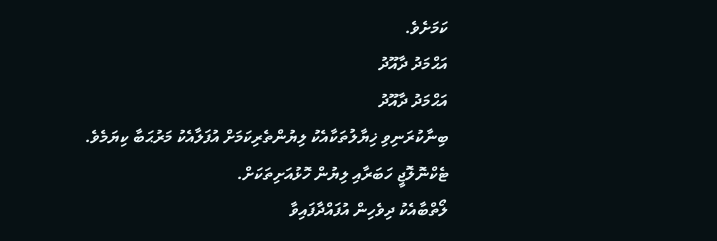ކަމަށެވެ.
އަޙްމަދު ދާއޫދު
އަޙްމަދު ދާއޫދު
ބިނާކުރަނިވި ޚިޔާލުތަކާއެކު ލިޔުންތެރިކަމަށް އުފަލާއެކު މަރުޙަބާ ކިޔަމެވެ.
ޓެކްނޮލޮޖީ ހަބަރާއި ލިޔުން ހޮޅުއަށިތަކަށް.
ލޯތްބާއެކު ދިވެހިން އުފައްދާފައިވާ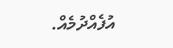އުފެއްދުމެއް.